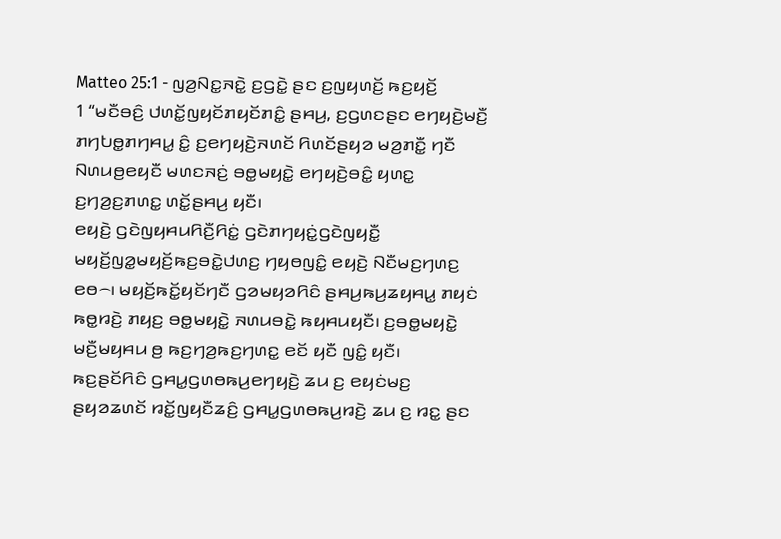Matteo 25:1 - ꤜꤤ꤬ꤡꤢ꤭ꤏꤢꤧ꤭ ꤢ꤬ꤞꤢꤧ꤭ ꤔꤢ ꤢ꤬ꤜꤟꤛꤢꤩ꤬ ꤒꤢ꤬ꤟꤢꤩ꤬
1 “ꤗꤢꤪꤋꤢꤨ꤬ ꤓꤛꤢꤩ꤭ꤜꤟꤢꤩꤊꤟꤢꤩꤊꤢꤨ꤭ ꤔꤌꤣ꤬, ꤢ꤬ꤞꤛꤢꤔꤢ ꤕꤚꤟꤢꤧ꤬ꤗꤢꤪ꤬ ꤊꤚꤝꤥ꤭ꤊꤚꤌꤣ꤭ ꤢꤨ꤭ ꤢ꤬ꤕꤚꤟꤢꤧ꤬ꤏꤛꤢꤩ ꤖꤛꤢꤩꤔꤟꤤ ꤗꤤ꤬ꤊꤢꤪ꤭ ꤚꤢꤪ ꤡꤛꤣꤥ꤬ꤕꤟꤢꤪ ꤗꤛꤢꤏꤢꤦ꤬ ꤋꤥ꤭ꤗꤟꤢꤧ꤭ ꤕꤚꤟꤢꤧ꤬ꤋꤢꤨ꤭ ꤟꤛꤢ꤭ ꤢ꤬ꤚꤤ꤬ꤢ꤬ꤊꤛꤢ꤭ ꤛꤢꤩ꤭ꤔꤌꤣ꤬ ꤟꤢꤪ꤯
ꤕꤟꤢꤧ꤬ ꤞꤢꤧꤜꤟꤌꤣꤖꤢꤪ꤬ꤖꤢꤦ꤭ ꤞꤢꤧꤊꤚꤟꤢꤦ꤭ꤞꤢꤧꤜꤟꤢꤪ꤭ ꤗꤟꤢꤩ꤬ꤜꤤ꤭ꤗꤟꤢꤩ꤬ꤒꤢ꤬ꤋꤢꤧ꤭ꤓꤛꤢ꤬ ꤚꤟꤥꤜꤢꤨ꤭ ꤕꤟꤢꤧ꤬ ꤡꤢꤪꤗꤢ꤬ꤚꤛꤢ꤬ ꤕꤥ꤮꤯ ꤗꤟꤢꤩ꤬ꤒꤢꤩ꤭ꤟꤢꤩꤚꤢꤪ ꤞꤤꤗꤟꤤꤖꤢꤨ ꤔꤌꤣ꤬ꤒꤣ꤬ꤘꤟꤌꤣ꤭ ꤊꤟꤢꤦ ꤒꤥ꤭ꤙꤢꤧ꤬ ꤊꤟꤢ꤬ ꤋꤥ꤭ꤗꤟꤢꤧ꤭ ꤏꤛꤣꤋꤢꤧ꤭ ꤒꤟꤌꤣꤟꤢꤪ꤯ ꤢ꤬ꤋꤥ꤭ꤗꤟꤢꤧ꤭ ꤗꤢꤪ꤬ꤗꤟꤌꤣ ꤥ꤬ ꤒꤢ꤬ꤚꤤ꤬ꤒꤢ꤬ꤚꤛꤢ꤭ ꤕꤢꤩ ꤟꤢꤪ ꤜꤢꤨ꤭ ꤟꤢꤪ꤯
ꤒꤢ꤬ꤔꤢꤩꤖꤢꤨ ꤞꤌꤣ꤭ꤞꤛꤥꤒꤣ꤬ꤕꤚꤟꤢꤧ꤬ ꤘꤣ ꤢ꤬ ꤕꤟꤢꤦꤗꤢ꤬ ꤔꤟꤤꤘꤛꤢꤩ ꤙꤢꤩ꤭ꤜꤟꤢꤪꤘꤢꤨ꤬ ꤞꤌꤣ꤭ꤞꤛꤥꤒꤣ꤬ꤙꤢꤧ꤬ ꤘꤣ ꤢ꤬ ꤙꤢ꤭ ꤔꤢ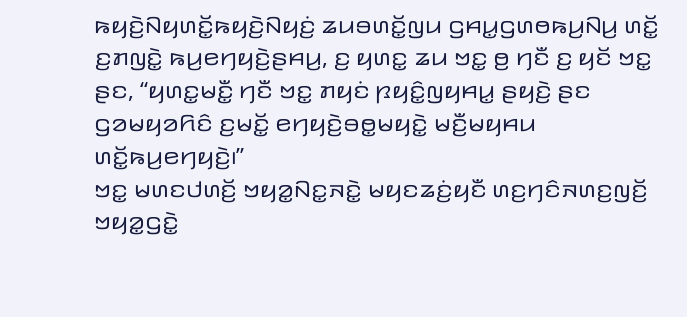ꤒꤟꤢꤧ꤬ꤡꤟꤛꤢꤩ꤭ꤒꤟꤢꤧ꤬ꤡꤟꤢꤦ꤬ ꤘꤣꤋꤛꤢꤩ꤭ꤜꤣ ꤞꤌꤣ꤭ꤞꤛꤥꤒꤣ꤬ꤡꤣ꤬ ꤛꤢꤩ꤭ ꤢ꤬ꤊꤜꤢꤧ꤭ ꤒꤣ꤬ꤕꤚꤟꤢꤧ꤬ꤔꤌꤣ꤬, ꤢ꤬ ꤟꤛꤢ꤭ ꤘꤣ ꤠꤢ꤭ ꤥ꤬ ꤚꤢꤪ ꤢ꤬ ꤟꤢꤩ ꤠꤢ꤭ ꤔꤢ, “ꤟꤛꤢ꤭ꤗꤢꤪ꤭ ꤚꤢꤪ ꤠꤢ꤭ ꤊꤟꤢꤦ ꤐꤟꤢꤨ꤭ꤜꤟꤌꤣ꤭ ꤔꤟꤢꤧ꤬ ꤔꤢ ꤞꤤꤗꤟꤤꤖꤢꤨ ꤢ꤬ꤗꤢꤩ꤭ ꤕꤚꤟꤢꤧ꤬ꤋꤥ꤭ꤗꤟꤢꤧ꤭ ꤗꤢꤪ꤬ꤗꤟꤌꤣ ꤛꤢꤩ꤭ꤒꤣ꤬ꤕꤚꤟꤢꤧ꤬꤯”
ꤠꤢ꤭ ꤗꤛꤢꤓꤛꤢꤩ꤬ ꤠꤟꤤ꤭ꤡꤢ꤭ꤏꤢꤧ꤭ ꤗꤟꤢꤘꤢꤦ꤬ꤟꤢꤪ ꤛꤢ꤬ꤚꤢꤨꤏꤛꤢ꤬ꤜꤢꤩ꤬ ꤠꤟꤤ꤭ꤞꤢꤧ꤭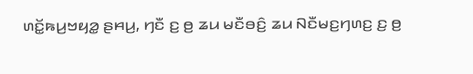ꤛꤢꤩ꤭ꤒꤣ꤬ꤠꤟꤤ꤭ ꤔꤌꤣ꤬, ꤚꤢꤪ ꤢ꤬ ꤥ꤬ ꤘꤣ ꤗꤢꤪꤋꤢꤨ꤬ ꤘꤣ ꤡꤢꤪꤗꤢ꤬ꤚꤛꤢ꤬ ꤢ꤬ ꤥ꤬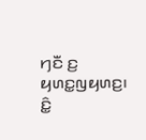ꤚꤢꤪ ꤢ꤬ ꤟꤛꤢ꤭ꤜꤟꤛꤢ꤬꤯ ꤢꤨ꤭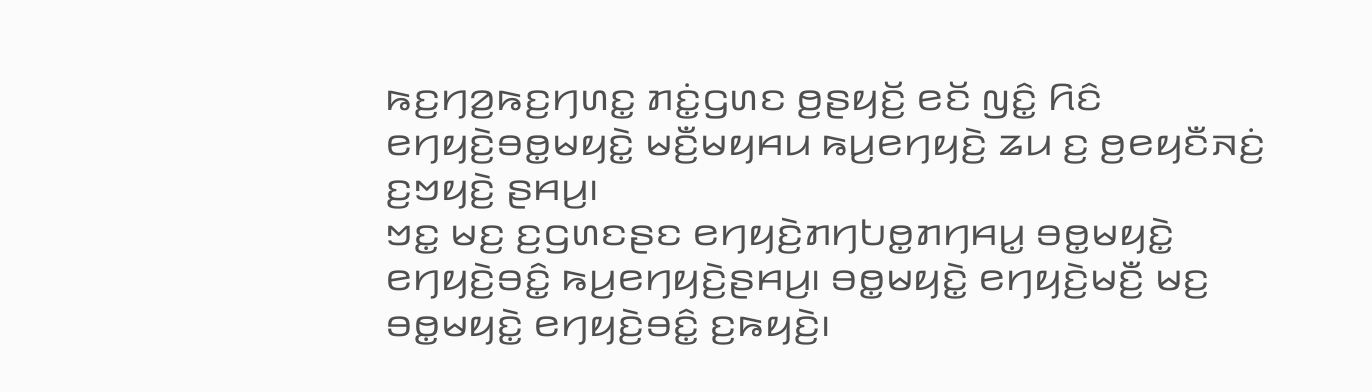ꤒꤢ꤬ꤚꤤ꤬ꤒꤢ꤬ꤚꤛꤢ꤭ ꤊꤢꤦ꤭ꤞꤛꤢ ꤥ꤬ꤔꤟꤢꤩ꤬ ꤕꤢꤩ ꤜꤢꤨ꤭ ꤖꤢꤨ ꤕꤚꤟꤢꤧ꤬ꤋꤥ꤭ꤗꤟꤢꤧ꤭ ꤗꤢꤪ꤬ꤗꤟꤌꤣ ꤒꤣ꤬ꤕꤚꤟꤢꤧ꤬ ꤘꤣ ꤢ꤬ ꤥ꤬ꤕꤟꤢꤪꤏꤢꤦ꤬ ꤢ꤬ꤠꤟꤢꤧ꤬ ꤔꤌꤣ꤬꤯
ꤠꤢ꤭ ꤗꤢ꤬ ꤢ꤬ꤞꤛꤢꤔꤢ ꤕꤚꤟꤢꤧ꤬ꤊꤚꤝꤥ꤭ꤊꤚꤌꤣ꤭ ꤋꤥ꤭ꤗꤟꤢꤧ꤭ ꤕꤚꤟꤢꤧ꤬ꤋꤢꤨ꤭ ꤒꤣ꤬ꤕꤚꤟꤢꤧ꤬ꤔꤌꤣ꤬꤯ ꤋꤥ꤭ꤗꤟꤢꤧ꤭ ꤕꤚꤟꤢꤧ꤬ꤗꤢꤪ꤬ ꤗꤢ꤬ ꤋꤥ꤭ꤗꤟꤢꤧ꤭ ꤕꤚꤟꤢꤧ꤬ꤋꤢꤨ꤭ ꤢ꤬ꤒꤟꤢꤧ꤬꤯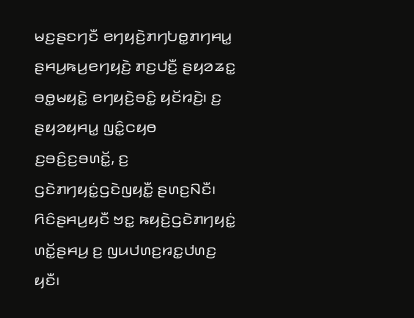ꤗꤢ꤬ꤔꤢꤚꤢꤪ ꤕꤚꤟꤢꤧ꤬ꤊꤚꤝꤥ꤭ꤊꤚꤌꤣ꤭ ꤔꤌꤣ꤬ꤒꤣ꤬ꤕꤚꤟꤢꤧ꤬ ꤊꤢ꤬ꤓꤢꤪ꤬ ꤔꤟꤤꤘꤢ꤭ ꤋꤥ꤭ꤗꤟꤢꤧ꤭ ꤕꤚꤟꤢꤧ꤬ꤋꤢꤨ꤭ ꤟꤢꤩꤙꤢꤧ꤬꤯ ꤢ꤬ ꤔꤟꤤꤟꤌꤣ꤭ ꤜꤢꤨ꤭ꤍꤟꤥ ꤢ꤬ꤋꤢꤨ꤬ꤢ꤬ꤋꤛꤢꤩ꤭, ꤢ꤬ ꤞꤢꤧꤊꤚꤟꤢꤦ꤭ꤞꤢꤧꤜꤟꤢꤪ꤭ ꤔꤛꤢ꤬ꤡꤢꤪ꤯ ꤖꤢꤨꤔꤌꤣ꤬ꤟꤢꤪ ꤠꤢ꤭ ꤒꤟꤢꤧ꤬ꤞꤢꤧꤊꤚꤟꤢꤦ꤭ ꤛꤢꤩ꤭ꤔꤌꤣ꤬ ꤢ꤬ ꤜꤣꤓꤛꤢ꤬ꤙꤢ꤭ꤓꤛꤢ꤬ ꤟꤢꤪ꤯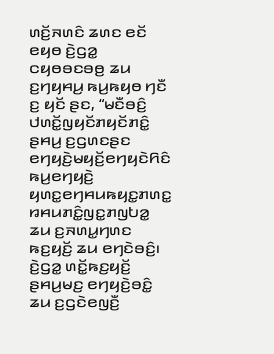ꤛꤢꤩ꤬ꤏꤛꤢꤨ ꤘꤛꤢ ꤕꤢꤩ ꤕꤟꤥ ꤢꤧ꤬ꤞꤤ꤭ ꤍꤟꤥꤋꤢꤋꤥ꤬ ꤘꤣ ꤢ꤬ꤚꤟꤌꤣ꤬ ꤒꤣ꤬ꤒꤟꤥ ꤚꤢꤪ ꤢ꤬ ꤟꤢꤩ ꤔꤢ, “ꤗꤢꤪꤋꤢꤨ꤬ ꤓꤛꤢꤩ꤭ꤜꤟꤢꤩꤊꤟꤢꤩꤊꤢꤨ꤭ ꤔꤌꤣ꤬ ꤢ꤬ꤞꤛꤢꤔꤢ ꤕꤚꤟꤢꤧ꤬ꤗꤟꤢꤩ꤬ꤕꤚꤟꤢꤧꤖꤢꤨ ꤒꤣ꤬ꤕꤚꤟꤢꤧ꤬ ꤟꤛꤢ꤭ꤕꤚꤌꤣꤒꤟꤢ꤭ꤊꤛꤢ꤭ ꤙꤌꤣꤊꤢꤨ꤭ꤜꤢ꤭ꤊꤜꤝꤤ꤭ ꤘꤣ ꤢ꤬ꤏꤛꤣ꤭ꤚꤛꤢ ꤒꤢ꤬ꤟꤢꤩ꤬ ꤘꤣ ꤕꤚꤢꤧꤋꤢꤨ꤬꤯
ꤢꤧ꤬ꤞꤤ꤭ ꤛꤢꤩ꤭ꤒꤢ꤬ꤟꤢꤩ꤬ ꤔꤌꤣ꤬ꤗꤢ꤬ ꤕꤚꤟꤢꤧ꤬ꤋꤢꤨ꤭ ꤘꤣ ꤢ꤬ꤞꤢꤧꤕꤜꤢꤪ꤬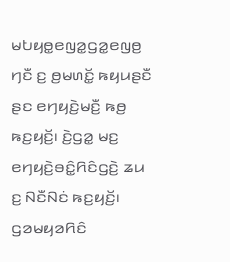ꤗꤝꤟꤥ꤭ꤕꤜꤤ꤭ꤞꤤ꤭ꤕꤜꤥ꤬ ꤚꤢꤪ ꤢ꤬ ꤥ꤬ꤗꤛꤢꤩ꤭ ꤒꤟꤣꤔꤢꤪ ꤔꤢ ꤕꤚꤟꤢꤧ꤬ꤗꤢꤪ꤬ ꤒꤥ꤬ ꤒꤢ꤬ꤟꤢꤩ꤬꤯ ꤢꤧ꤬ꤞꤤ꤭ ꤗꤢ꤬ ꤕꤚꤟꤢꤧ꤬ꤋꤢꤨ꤭ꤖꤢꤨꤞꤢꤧ꤬ ꤘꤣ ꤢ꤬ ꤡꤢꤪꤡꤢꤦ ꤒꤢ꤬ꤟꤢꤩ꤬꤯ ꤞꤤꤗꤟꤤꤖꤢꤨ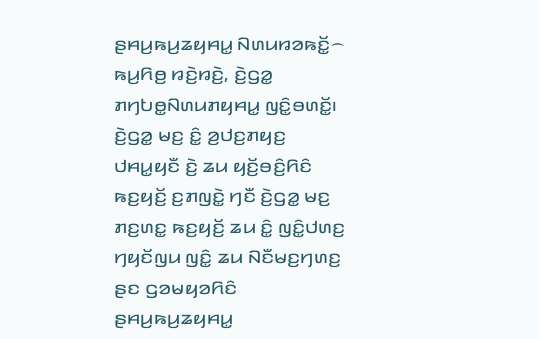ꤔꤌꤣ꤬ꤒꤣ꤬ꤘꤟꤌꤣ꤭ ꤡꤛꤣꤙꤤꤒꤢꤩ꤭꤮ ꤒꤣ꤬ꤖꤥ꤬ ꤙꤢꤧ꤬ꤙꤢꤧ꤬, ꤢꤧ꤬ꤞꤤ꤭ ꤊꤚꤝꤥ꤭ꤡꤛꤣꤊꤟꤌꤣ꤭ ꤜꤢꤨ꤭ꤋꤛꤢꤩ꤭꤯ ꤢꤧ꤬ꤞꤤ꤭ ꤗꤢ꤬ ꤢꤨ꤭ ꤤ꤬ꤓꤢ꤬ꤊꤟꤢ꤬ ꤓꤌꤣ꤭ꤟꤢꤪ ꤢꤧ꤬ ꤘꤣ ꤟꤢꤩ꤬ꤋꤢꤨ꤬ꤖꤢꤨ ꤒꤢ꤬ꤟꤢꤩ꤬ ꤢ꤬ꤊꤜꤢꤧ꤭ ꤚꤢꤪ ꤢꤧ꤬ꤞꤤ꤭ ꤗꤢ꤬ ꤊꤢ꤬ꤛꤢ꤭ ꤒꤢ꤬ꤟꤢꤩ꤬ ꤘꤣ ꤢꤨ꤭ ꤜꤢꤨ꤭ꤓꤛꤢ꤬ ꤚꤟꤢꤩꤜꤣ ꤜꤢꤨ꤭ ꤘꤣ ꤡꤢꤪꤗꤢ꤬ꤚꤛꤢ꤬ ꤔꤢ ꤞꤤꤗꤟꤤꤖꤢꤨ ꤔꤌꤣ꤬ꤒꤣ꤬ꤘꤟꤌꤣ꤭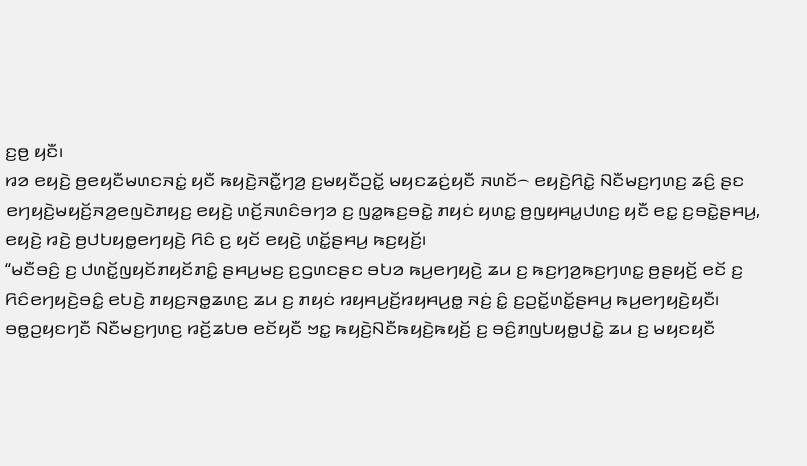ꤢ꤬ꤥ꤬ ꤟꤢꤪ꤯
ꤙꤤ ꤕꤟꤢꤧ꤬ ꤥ꤬ꤕꤟꤢꤪꤗꤛꤢꤏꤢꤦ꤭ ꤟꤢꤪ ꤒꤟꤢꤧ꤬ꤏꤢꤪ꤭ꤚꤤ꤬ ꤢ꤬ꤗꤟꤢꤪꤑꤢꤩ꤭ ꤗꤟꤢꤘꤢꤦ꤬ꤟꤢꤪ ꤏꤛꤢꤩ꤮ ꤕꤟꤢꤧ꤬ꤖꤢꤧ꤭ ꤡꤢꤪꤗꤢ꤬ꤚꤛꤢ꤬ ꤘꤢꤨ꤬ ꤔꤢ ꤕꤚꤟꤢꤧ꤬ꤗꤟꤢꤩ꤬ꤏꤤ꤬ꤕꤜꤢꤧꤊꤟꤢ꤬ ꤕꤟꤢꤧ꤬ ꤛꤢꤩ꤬ꤏꤛꤢꤨꤋꤚꤤ ꤢ꤬ ꤜꤤ꤭ꤒꤢ꤬ꤋꤢꤧ꤭ ꤊꤟꤢꤦ ꤟꤛꤢ꤭ ꤥ꤬ꤜꤟꤌꤣ꤭ꤓꤛꤢ꤬ ꤟꤢꤪ ꤕꤢ꤭ ꤢ꤬ꤋꤢꤧ꤭ꤔꤌꤣ꤬, ꤕꤟꤢꤧ꤬ ꤙꤢꤧ꤬ ꤥ꤬ꤓꤝꤟꤥ꤭ꤕꤚꤟꤢꤧ꤬ ꤖꤢꤨ ꤢ꤬ ꤟꤢꤩ ꤕꤟꤢꤧ꤬ ꤛꤢꤩ꤭ꤔꤌꤣ꤬ ꤒꤢ꤬ꤟꤢꤩ꤬꤯
“ꤗꤢꤪꤋꤢꤨ꤬ ꤢ꤬ ꤓꤛꤢꤩ꤭ꤜꤟꤢꤩꤊꤟꤢꤩꤊꤢꤨ꤭ ꤔꤌꤣ꤬ꤗꤢ꤬ ꤢ꤬ꤞꤛꤢꤔꤢ ꤋꤝꤤ ꤒꤣ꤬ꤕꤚꤟꤢꤧ꤬ ꤘꤣ ꤢ꤬ ꤒꤢ꤬ꤚꤤ꤬ꤒꤢ꤬ꤚꤛꤢ꤭ ꤥ꤬ꤔꤟꤢꤩ꤬ ꤕꤢꤩ ꤢ꤬ ꤖꤢꤨꤕꤚꤟꤢꤧ꤬ꤋꤢꤨ꤭ ꤕꤝꤢꤧ꤬ ꤊꤟꤢ꤬ꤏꤥ꤭ꤘꤛꤢ꤬ ꤘꤣ ꤢ꤬ ꤊꤟꤢꤦ ꤙꤟꤌꤣ꤬ꤢꤩ꤬ꤙꤟꤌꤣ꤬ꤥ꤭ ꤏꤢꤦ꤬ ꤢꤨ꤭ ꤢ꤬ꤑꤢꤩ꤭ꤛꤢꤩ꤭ꤔꤌꤣ꤬ ꤒꤣ꤬ꤕꤚꤟꤢꤧ꤬ꤟꤢꤪ꤯
ꤋꤥ꤭ꤑꤟꤢꤚꤢꤪ ꤡꤢꤪꤗꤢ꤬ꤚꤛꤢ꤬ ꤙꤢꤩ꤬ꤘꤝꤥ ꤕꤢꤩꤟꤢꤪ ꤠꤢ꤭ ꤒꤟꤢꤧ꤬ꤡꤢꤪꤒꤟꤢꤧ꤬ꤒꤟꤢꤩ꤬ ꤢ꤬ ꤋꤢꤨ꤬ꤊꤜꤝꤟꤥ꤭ꤓꤢꤧ꤭ ꤘꤣ ꤢ꤬ ꤗꤟꤢꤟꤢꤪ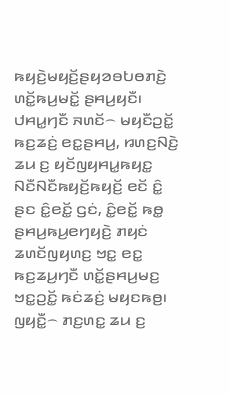ꤒꤟꤢꤧ꤬ꤗꤟꤢꤩ꤬ꤔꤟꤤꤋꤝꤥꤊꤢꤧ꤬ ꤛꤢꤩ꤭ꤒꤣ꤬ꤗꤢꤩ꤭ ꤔꤌꤣ꤬ꤟꤢꤪ꤯ ꤓꤌꤣ꤭ꤚꤢꤪ ꤏꤛꤢꤩ꤮ ꤗꤟꤢꤪꤑꤢꤩ꤭ ꤒꤢ꤬ꤘꤢꤦ꤬ ꤕꤢ꤭ꤔꤌꤣ꤬, ꤙꤛꤢ꤬ꤡꤢꤧ꤬ ꤘꤣ ꤢ꤬ ꤟꤢꤩꤜꤟꤌꤣ꤭ꤒꤟꤢ꤭ ꤡꤢꤪꤡꤢꤪꤒꤟꤢꤩ꤬ꤒꤟꤢꤩ꤬ ꤕꤢꤩ ꤢꤨ꤭ ꤔꤢ ꤢꤨ꤭ꤕꤢꤩ꤭ ꤞꤢꤦ, ꤢꤨ꤭ꤕꤢꤩ꤭ ꤒꤥ꤭ ꤔꤌꤣ꤬ꤒꤣ꤬ꤕꤚꤟꤢꤧ꤬ ꤊꤟꤢꤦ ꤘꤛꤢꤩꤜꤟꤛꤢ꤬ ꤠꤢ꤭ ꤕꤢ꤭ ꤒꤢ꤬ꤘꤣ꤬ꤚꤢꤪ ꤛꤢꤩ꤭ꤔꤌꤣ꤬ꤗꤢ꤬ ꤠꤢ꤭ꤑꤢꤩ꤭ ꤒꤢꤦꤘꤢꤦ꤬ ꤗꤟꤢꤒꤥ꤬꤯ ꤜꤟꤢꤪ꤭꤮ ꤊꤢ꤬ꤛꤢ꤭ ꤘꤣ ꤢ꤬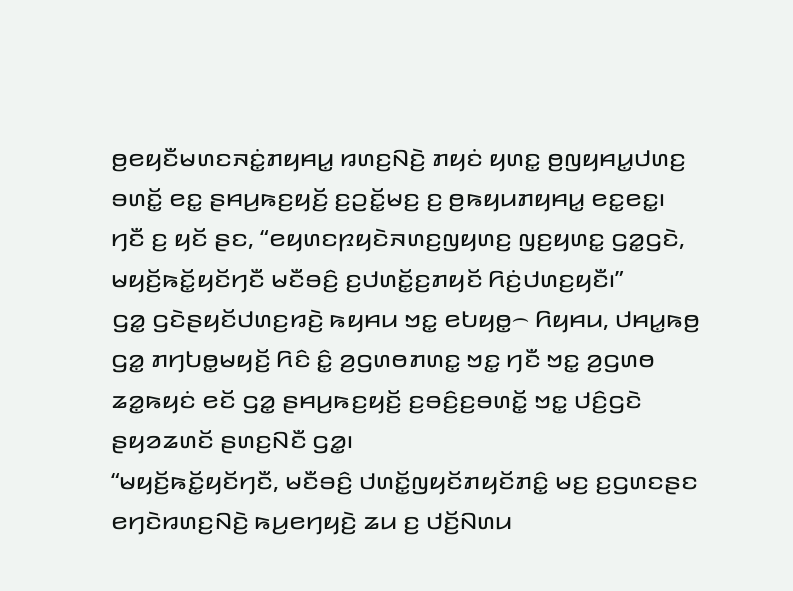ꤥ꤬ꤕꤟꤢꤪꤗꤛꤢꤏꤢꤦ꤭ꤊꤟꤌꤣ꤭ ꤙꤛꤢ꤬ꤡꤢꤧ꤬ ꤊꤟꤢꤦ ꤟꤛꤢ꤭ ꤥ꤬ꤜꤟꤌꤣ꤭ꤓꤛꤢ꤬ ꤋꤛꤢꤩ꤭ ꤕꤢ꤭ ꤔꤌꤣ꤬ꤒꤢ꤬ꤟꤢꤩ꤬ ꤢ꤬ꤑꤢꤩ꤭ꤗꤢ꤬ ꤢ꤬ ꤥ꤬ꤒꤟꤣꤊꤟꤌꤣ꤭ ꤕꤢ꤭ꤕꤢ꤭꤯
ꤚꤢꤪ ꤢ꤬ ꤟꤢꤩ ꤔꤢ, “ꤕꤟꤛꤢꤐꤟꤢꤧꤏꤛꤢ꤬ꤜꤟꤛꤢ꤬ ꤜꤢ꤬ꤟꤛꤢ꤭ ꤞꤤ꤭ꤞꤢꤧ, ꤗꤟꤢꤩ꤬ꤒꤢꤩ꤭ꤟꤢꤩꤚꤢꤪ ꤗꤢꤪꤋꤢꤨ꤬ ꤢ꤬ꤓꤛꤢꤩ꤭ꤢ꤬ꤊꤟꤢꤩ ꤖꤢꤦ꤬ꤓꤛꤢ꤬ꤟꤢꤪ꤯”
ꤞꤤ꤭ ꤞꤢꤧꤔꤟꤢꤩꤓꤛꤢ꤬ꤙꤢꤧ꤬ ꤒꤟꤌꤣ ꤠꤢ꤭ ꤕꤝꤟꤥ꤭꤮ ꤖꤟꤌꤣ, ꤓꤌꤣ꤭ꤒꤥ꤬ ꤞꤤ꤭ ꤊꤚꤝꤥ꤭ꤗꤟꤢꤩ꤬ ꤖꤢꤨ ꤢꤨ꤭ ꤤ꤬ꤞꤛꤥꤊꤛꤢ꤭ ꤠꤢ꤭ ꤚꤢꤪ ꤠꤢ꤭ ꤤ꤬ꤞꤛꤥ ꤘꤤ꤭ꤒꤟꤢꤦ ꤕꤢꤩ ꤞꤤ꤭ ꤔꤌꤣ꤬ꤒꤢ꤬ꤟꤢꤩ꤬ ꤢ꤬ꤋꤢꤨ꤬ꤢ꤬ꤋꤛꤢꤩ꤭ ꤠꤢ꤭ ꤓꤢꤨ꤬ꤞꤢꤧ ꤔꤟꤤꤘꤛꤢꤩ ꤔꤛꤢ꤬ꤡꤢꤪ ꤞꤤ꤭꤯
“ꤗꤟꤢꤩ꤬ꤒꤢꤩ꤭ꤟꤢꤩꤚꤢꤪ, ꤗꤢꤪꤋꤢꤨ꤬ ꤓꤛꤢꤩ꤭ꤜꤟꤢꤩꤊꤟꤢꤩꤊꤢꤨ꤭ ꤗꤢ꤬ ꤢ꤬ꤞꤛꤢꤔꤢ ꤕꤚꤢꤧꤙꤛꤢ꤬ꤡꤢꤧ꤬ ꤒꤣ꤬ꤕꤚꤟꤢꤧ꤬ ꤘꤣ ꤢ꤬ ꤓꤢꤩ꤬ꤡꤛꤣ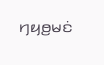ꤚꤟꤥ꤬ꤗꤢꤦ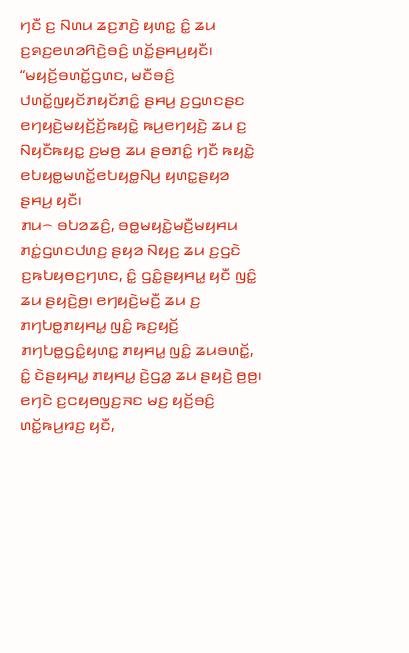ꤚꤢꤪ ꤢ꤬ ꤡꤛꤣ ꤘꤢ꤬ꤊꤢꤧ꤬ ꤟꤛꤢ꤭ ꤢꤨ꤭ ꤘꤣ ꤢ꤬ꤎꤢ꤬ꤕꤛꤤꤖꤢꤧ꤬ꤋꤢꤨ꤬ ꤛꤢꤩ꤭ꤔꤌꤣ꤬ꤟꤢꤪ꤯
“ꤗꤟꤢꤩ꤬ꤋꤛꤢꤩ꤭ꤞꤛꤢ, ꤗꤢꤪꤋꤢꤨ꤬ ꤓꤛꤢꤩ꤭ꤜꤟꤢꤩꤊꤟꤢꤩꤊꤢꤨ꤭ ꤔꤌꤣ꤬ ꤢ꤬ꤞꤛꤢꤔꤢ ꤕꤚꤟꤢꤧ꤬ꤗꤟꤢꤩ꤬ꤢꤩ꤬ꤒꤟꤢꤧ꤭ ꤒꤣ꤬ꤕꤚꤟꤢꤧ꤬ ꤘꤣ ꤢ꤬ ꤡꤟꤢꤪꤒꤟꤢ꤭ ꤢ꤬ꤗꤥ꤬ ꤘꤣ ꤔꤥꤊꤢꤨ꤭ ꤚꤢꤪ ꤒꤟꤢꤧ꤭ ꤕꤝꤟꤥ꤭ꤗꤛꤢꤩ꤭ꤕꤝꤟꤥ꤭ꤡꤣ꤬ ꤟꤛꤢ꤭ꤔꤟꤤ ꤔꤌꤣ꤬ ꤟꤢꤪ꤯
ꤊꤣ꤮ ꤋꤝꤤꤘꤢꤨ꤬, ꤋꤥ꤭ꤗꤟꤢꤧ꤭ꤗꤢꤪ꤬ꤗꤟꤌꤣ ꤊꤢꤦ꤭ꤞꤛꤢꤓꤛꤢ꤬ ꤔꤟꤤ ꤡꤟꤢ꤬ ꤘꤣ ꤢ꤬ꤞꤢꤧ ꤢ꤬ꤒꤝꤟꤥꤢ꤬ꤚꤛꤢ, ꤢꤨ꤭ ꤞꤢꤨ꤭ꤔꤟꤌꤣ꤭ ꤟꤢꤪ ꤜꤢꤨ꤭ ꤘꤣ ꤔꤟꤢꤧ꤬ꤥ꤬꤯ ꤕꤚꤟꤢꤧ꤬ꤗꤢꤪ꤬ ꤘꤣ ꤢ꤬ ꤊꤚꤝꤥ꤭ꤊꤟꤌꤣ꤭ ꤜꤢꤨ꤭ ꤒꤢ꤬ꤟꤢꤩ꤬ ꤊꤚꤝꤥ꤭ꤞꤢꤨ꤭ꤟꤛꤢ꤭ ꤊꤟꤌꤣ꤭ ꤜꤢꤨ꤭ ꤘꤣꤋꤛꤢꤩ꤭, ꤢꤨ꤭ ꤢꤧꤔꤟꤌꤣ꤭ ꤊꤟꤌꤣ꤭ ꤢꤧ꤬ꤞꤤ꤭ ꤘꤣ ꤔꤟꤢꤧ꤬ ꤥ꤬ꤥ꤬꤯
ꤕꤚꤢꤧ ꤢ꤬ꤍꤟꤥꤜꤢ꤬ꤏꤢ ꤗꤢ꤬ ꤟꤢꤩ꤬ꤋꤢꤨ꤬ ꤛꤢꤩ꤭ꤒꤣ꤬ꤙꤢ꤬ ꤟꤢꤪ,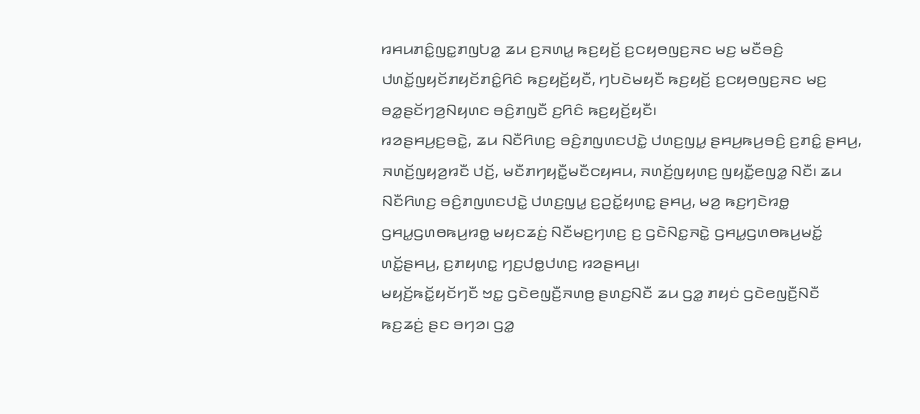ꤙꤌꤣꤊꤢꤨ꤭ꤜꤢ꤭ꤊꤜꤝꤤ꤭ ꤘꤣ ꤢ꤬ꤏꤛꤣ꤭ ꤒꤢ꤬ꤟꤢꤩ꤬ ꤢ꤬ꤍꤟꤥꤜꤢ꤬ꤏꤢ ꤗꤢ꤬ ꤗꤢꤪꤋꤢꤨ꤬ ꤓꤛꤢꤩ꤭ꤜꤟꤢꤩꤊꤟꤢꤩꤊꤢꤨ꤭ꤖꤢꤨ ꤒꤢ꤬ꤟꤢꤩ꤬ꤟꤢꤪ, ꤚꤝꤢꤧꤗꤟꤢꤪ ꤒꤢ꤬ꤟꤢꤩ꤬ ꤢ꤬ꤍꤟꤥꤜꤢ꤬ꤏꤢ ꤗꤢ꤬ ꤋꤤ꤭ꤔꤢꤩꤚꤤ꤬ꤡꤟꤛꤢ ꤋꤢꤨ꤬ꤊꤜꤢꤪ ꤢ꤬ꤖꤢꤨ ꤒꤢ꤬ꤟꤢꤩ꤬ꤟꤢꤪ꤯
ꤙꤤꤔꤌꤣ꤬ꤢ꤬ꤋꤢꤧ꤭, ꤘꤣ ꤡꤢꤪꤖꤛꤢ꤬ ꤋꤢꤨ꤬ꤊꤜꤛꤢꤓꤢꤧ꤭ ꤓꤛꤢ꤬ꤜꤣ꤭ ꤔꤌꤣ꤬ꤒꤣ꤬ꤋꤢꤨ꤬ ꤢ꤬ꤊꤢꤨ꤭ ꤔꤌꤣ꤬, ꤏꤛꤢꤩ꤬ꤜꤟꤤ꤬ꤙꤢꤪ ꤓꤢꤩ꤬, ꤗꤢꤪꤊꤚꤟꤢꤪ꤭ꤗꤢꤪꤍꤟꤌꤣ, ꤏꤛꤢꤩ꤬ꤜꤟꤛꤢ꤬ ꤜꤟꤢꤪ꤭ꤕꤜꤤ꤭ ꤡꤢꤪ꤯ ꤘꤣ ꤡꤢꤪꤖꤛꤢ꤬ ꤋꤢꤨ꤬ꤊꤜꤛꤢꤓꤢꤧ꤭ ꤓꤛꤢ꤬ꤜꤣ꤭ ꤢ꤬ꤑꤢꤩ꤭ꤟꤛꤢ꤭ ꤔꤌꤣ꤬, ꤗꤤ꤬ ꤒꤢ꤬ꤚꤢꤧꤙꤥ꤭ ꤞꤌꤣ꤭ꤞꤛꤥꤒꤣ꤬ꤙꤥ꤭ ꤗꤟꤢꤘꤢꤦ꤬ ꤡꤢꤪꤗꤢ꤬ꤚꤛꤢ꤬ ꤢ꤬ ꤞꤢꤧꤡꤢ꤭ꤏꤢꤧ꤭ ꤞꤌꤣ꤭ꤞꤛꤥꤒꤣ꤬ꤗꤢꤩ꤭ ꤛꤢꤩ꤭ꤔꤌꤣ꤬, ꤢ꤬ꤊꤟꤛꤢ꤭ ꤚꤢ꤬ꤓꤥ꤭ꤓꤛꤢ꤬ ꤙꤤꤔꤌꤣ꤬꤯
ꤗꤟꤢꤩ꤬ꤒꤢꤩ꤭ꤟꤢꤩꤚꤢꤪ ꤠꤢ꤭ ꤞꤢꤧꤕꤜꤢꤪ꤬ꤏꤛꤥ꤬ ꤔꤛꤢ꤬ꤡꤢꤪ ꤘꤣ ꤞꤤ꤭ ꤊꤟꤢꤦ ꤞꤢꤧꤕꤜꤢꤪ꤬ꤡꤢꤪ ꤒꤢ꤬ꤘꤢꤦ꤬ ꤔꤢ ꤋꤚꤤ꤯ ꤞꤤ꤭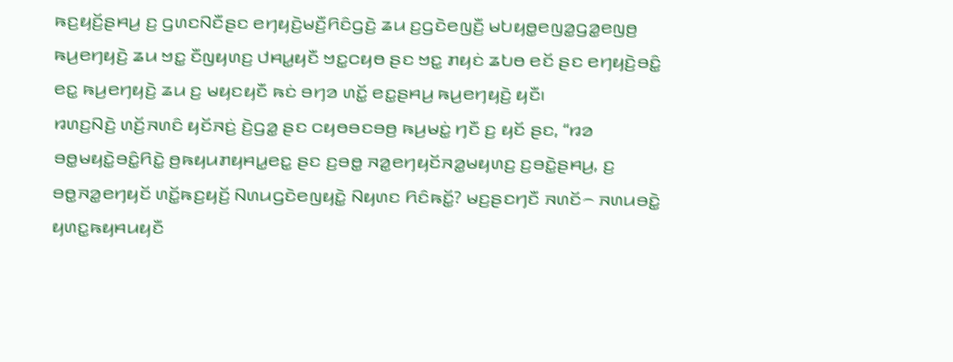ꤒꤢ꤬ꤟꤢꤩ꤬ꤔꤌꤣ꤬ ꤢ꤬ ꤞꤛꤢꤡꤢꤪꤔꤢ ꤕꤚꤟꤢꤧ꤬ꤗꤢꤪ꤬ꤖꤢꤨꤞꤢꤧ꤬ ꤘꤣ ꤢ꤬ꤞꤢꤧꤕꤜꤢꤪ꤬ ꤗꤝꤟꤥ꤭ꤕꤜꤤ꤭ꤞꤤ꤭ꤕꤜꤥ꤬ ꤒꤣ꤬ꤕꤚꤟꤢꤧ꤬ ꤘꤣ ꤠꤢ꤭ ꤢꤪꤜꤟꤛꤢ꤬ ꤓꤌꤣ꤭ꤟꤢꤪ ꤠꤢ꤭ꤍꤟꤥ ꤔꤢ ꤠꤢ꤭ ꤊꤟꤢꤦ ꤘꤝꤥ ꤕꤢꤩ ꤔꤢ ꤕꤚꤟꤢꤧ꤬ꤋꤢꤨ꤭ ꤕꤢ꤭ ꤒꤣ꤬ꤕꤚꤟꤢꤧ꤬ ꤘꤣ ꤢ꤬ ꤗꤟꤢꤟꤢꤪ ꤒꤢꤦ ꤋꤚꤤ ꤛꤢꤩ꤭ ꤕꤢ꤭ꤔꤌꤣ꤬ ꤒꤣ꤬ꤕꤚꤟꤢꤧ꤬ ꤟꤢꤪ꤯
ꤙꤛꤢ꤬ꤡꤢꤧ꤬ ꤛꤢꤩ꤬ꤏꤛꤢꤨ ꤟꤢꤩꤏꤢꤦ꤬ ꤢꤧ꤬ꤞꤤ꤭ ꤔꤢ ꤍꤟꤥꤋꤢꤋꤥ꤬ ꤒꤣ꤬ꤗꤢꤦ꤭ ꤚꤢꤪ ꤢ꤬ ꤟꤢꤩ ꤔꤢ, “ꤙꤤ ꤋꤥ꤭ꤗꤟꤢꤧ꤭ꤋꤢꤨ꤭ꤖꤢꤧ꤭ ꤥ꤬ꤒꤟꤣꤊꤟꤌꤣ꤭ꤕꤢ꤭ ꤔꤢ ꤢ꤬ꤋꤥ꤭ ꤏꤤ꤭ꤕꤚꤟꤢꤩꤏꤤ꤭ꤗꤟꤛꤢ꤬ ꤢ꤬ꤋꤢꤧ꤭ꤔꤌꤣ꤬, ꤢ꤬ ꤋꤥ꤭ꤏꤤ꤭ꤕꤚꤟꤢꤩ ꤛꤢꤩ꤭ꤒꤢ꤬ꤟꤢꤩ꤬ ꤡꤛꤣꤞꤢꤧꤕꤜꤟꤢꤧ꤭ ꤡꤟꤛꤢ ꤖꤢꤨꤒꤢꤩ꤭? ꤗꤢ꤬ꤔꤢꤚꤢꤪ ꤏꤛꤢꤩ꤮ ꤏꤛꤣꤋꤢꤧ꤭ ꤟꤛꤢ꤭ꤒꤟꤌꤣꤟꤢꤪ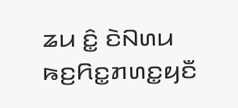ꤘꤣ ꤢꤨ꤭ ꤢꤧꤡꤛꤣ ꤒꤢ꤬ꤖꤢ꤭ꤊꤛꤢ꤭ꤟꤢꤪ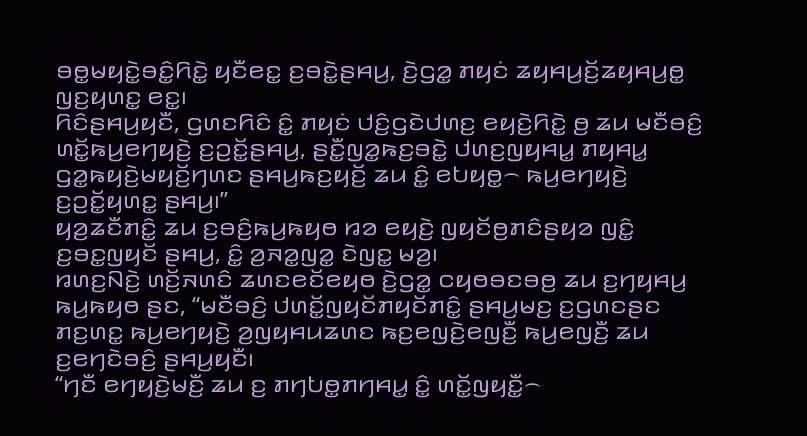ꤋꤥ꤭ꤗꤟꤢꤧ꤭ꤋꤢꤨ꤭ꤖꤢꤧ꤭ ꤟꤢꤪꤕꤢ꤭ ꤢ꤬ꤋꤢꤧ꤭ꤔꤌꤣ꤬, ꤢꤧ꤬ꤞꤤ꤭ ꤊꤟꤢꤦ ꤘꤟꤌꤣ꤬ꤢꤩ꤬ꤘꤟꤌꤣ꤬ꤥ꤭ ꤜꤢ꤬ꤟꤛꤢ꤭ ꤕꤢ꤭꤯
ꤖꤢꤨꤔꤌꤣ꤬ꤟꤢꤪ, ꤞꤛꤢꤖꤢꤨ ꤢꤨ꤭ ꤊꤟꤢꤦ ꤓꤢꤨ꤬ꤞꤢꤧꤓꤛꤢ꤬ ꤕꤟꤢꤧ꤬ꤖꤢꤧ꤭ ꤥ꤬ ꤘꤣ ꤗꤢꤪꤋꤢꤨ꤬ ꤛꤢꤩ꤭ꤒꤣ꤬ꤕꤚꤟꤢꤧ꤬ ꤢ꤬ꤑꤢꤩ꤭ꤔꤌꤣ꤬, ꤔꤢꤪ꤭ꤜꤤ꤭ꤒꤢ꤬ꤋꤢꤧ꤭ ꤓꤛꤢ꤬ꤜꤟꤌꤣ꤭ ꤊꤟꤌꤣ꤭ ꤞꤤ꤭ꤒꤟꤢꤧ꤬ꤗꤟꤢꤩ꤬ꤚꤛꤢ ꤔꤌꤣ꤬ꤒꤢ꤬ꤟꤢꤩ꤬ ꤘꤣ ꤢꤨ꤭ ꤕꤝꤟꤥ꤭꤮ ꤒꤣ꤬ꤕꤚꤟꤢꤧ꤬ ꤢ꤬ꤑꤢꤩ꤭ꤟꤛꤢ꤭ ꤔꤌꤣ꤬꤯”
ꤟꤤ꤬ꤘꤢꤪꤊꤢꤨ꤭ ꤘꤣ ꤢ꤬ꤋꤢꤨ꤬ꤒꤣ꤬ꤒꤟꤥ ꤙꤤ ꤕꤟꤢꤧ꤬ ꤜꤟꤢꤩꤥ꤬ꤊꤢꤨꤔꤟꤤ ꤜꤢꤨ꤭ ꤢ꤬ꤋꤢ꤭ꤜꤟꤢꤩ ꤔꤌꤣ꤬, ꤢꤨ꤭ ꤤ꤬ꤏꤤ꤭ꤜꤤ꤭ ꤢꤧꤜꤢ꤭ ꤗꤤ꤬꤯
ꤙꤛꤢ꤬ꤡꤢꤧ꤬ ꤛꤢꤩ꤬ꤏꤛꤢꤨ ꤘꤛꤢꤕꤢꤩꤕꤟꤥ ꤢꤧ꤬ꤞꤤ꤭ ꤍꤟꤥꤋꤢꤋꤥ꤬ ꤘꤣ ꤢ꤬ꤚꤟꤌꤣ꤬ ꤒꤣ꤬ꤒꤟꤥ ꤔꤢ, “ꤗꤢꤪꤋꤢꤨ꤬ ꤓꤛꤢꤩ꤭ꤜꤟꤢꤩꤊꤟꤢꤩꤊꤢꤨ꤭ ꤔꤌꤣ꤬ꤗꤢ꤬ ꤢ꤬ꤞꤛꤢꤔꤢ ꤊꤢ꤬ꤛꤢ꤭ ꤒꤣ꤬ꤕꤚꤟꤢꤧ꤬ ꤤ꤬ꤜꤟꤌꤣꤘꤛꤢ ꤒꤢ꤬ꤕꤜꤢꤧ꤬ꤕꤜꤢꤪ꤬ ꤒꤣ꤬ꤕꤜꤢꤪ꤬ ꤘꤣ ꤢ꤬ꤕꤚꤢꤧꤋꤢꤨ꤬ ꤔꤌꤣ꤬ꤟꤢꤪ꤯
“ꤚꤢꤪ ꤕꤚꤟꤢꤧ꤬ꤗꤢꤪ꤬ ꤘꤣ ꤢ꤬ ꤊꤚꤝꤥ꤭ꤊꤚꤌꤣ꤭ ꤢꤨ꤭ ꤛꤢꤩ꤭ꤜꤟꤢꤪ꤭꤮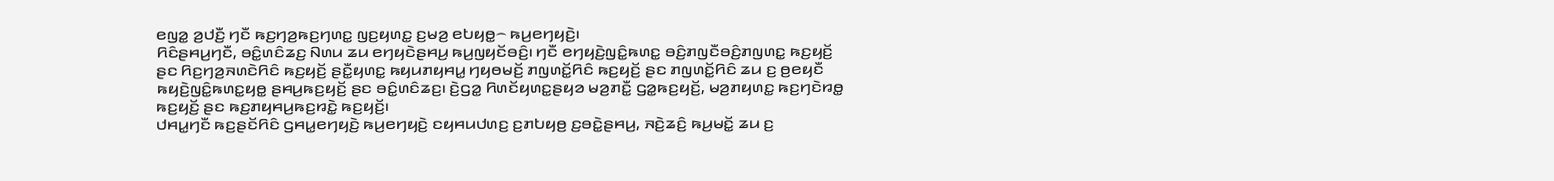ꤕꤜꤤ꤭ ꤤ꤬ꤓꤢꤪ꤬ ꤚꤢꤪ ꤒꤢ꤬ꤚꤤ꤬ꤒꤢ꤬ꤚꤛꤢ꤭ ꤜꤢ꤬ꤟꤛꤢ꤭ ꤢ꤬ꤗꤤ꤬ ꤕꤝꤟꤥ꤭꤮ ꤒꤣ꤬ꤕꤚꤟꤢꤧ꤬꤯
ꤖꤢꤨꤔꤌꤣ꤬ꤚꤢꤪ, ꤋꤢꤨ꤭ꤛꤢꤨꤘꤢ꤬ ꤡꤛꤣ ꤘꤣ ꤕꤚꤟꤢꤧꤔꤌꤣ꤬ ꤒꤣ꤬ꤜꤟꤢꤩꤋꤢꤨ꤬꤯ ꤚꤢꤪ ꤕꤚꤟꤢꤧ꤬ꤜꤢꤨ꤭ꤒꤛꤢ꤭ ꤋꤢꤨ꤬ꤊꤜꤢꤪꤋꤢꤨ꤬ꤊꤜꤛꤢ꤭ ꤒꤢ꤬ꤟꤢꤩ꤬ ꤔꤢ ꤖꤢ꤬ꤚꤤ꤬ꤏꤛꤢꤧꤖꤢꤨ ꤒꤢ꤬ꤟꤢꤩ꤬ ꤔꤢꤪ꤭ꤟꤛꤢ꤭ ꤒꤟꤣꤊꤟꤌꤣ꤭ ꤚꤟꤥꤗꤢꤩ꤬ ꤊꤜꤛꤢꤩ꤭ꤖꤢꤨ ꤒꤢ꤬ꤟꤢꤩ꤬ ꤔꤢ ꤊꤜꤛꤢꤩ꤭ꤖꤢꤨ ꤘꤣ ꤢ꤬ ꤥ꤬ꤕꤟꤢꤪ ꤒꤟꤢꤧ꤬ꤜꤢꤨ꤭ꤒꤛꤢ꤭ꤟꤥ꤭ ꤔꤌꤣ꤬ꤒꤢ꤬ꤟꤢꤩ꤬ ꤔꤢ ꤋꤢꤨ꤭ꤛꤢꤨꤘꤢ꤬꤯ ꤢꤧ꤬ꤞꤤ꤭ ꤖꤛꤢꤩꤟꤛꤢ꤭ꤔꤟꤤ ꤗꤤ꤬ꤊꤢꤪ꤭ ꤞꤤ꤭ꤒꤢ꤬ꤟꤢꤩ꤬, ꤗꤤ꤬ꤊꤟꤛꤢ꤭ ꤒꤢ꤬ꤚꤢꤧꤙꤥ꤭ ꤒꤢ꤬ꤟꤢꤩ꤬ ꤔꤢ ꤒꤢ꤬ꤊꤟꤌꤣ꤬ꤒꤢ꤬ꤙꤢꤧ꤭ ꤒꤢ꤬ꤟꤢꤩ꤬꤯
ꤓꤌꤣ꤭ꤚꤢꤪ ꤒꤢ꤬ꤔꤢꤩꤖꤢꤨ ꤞꤌꤣ꤭ꤕꤚꤟꤢꤧ꤬ ꤒꤣ꤬ꤕꤚꤟꤢꤧ꤬ ꤢꤟꤌꤣꤓꤛꤢ꤬ ꤢ꤬ꤊꤝꤟꤥ꤬ ꤢ꤬ꤋꤢꤧ꤭ꤔꤌꤣ꤬, ꤏꤢꤧ꤬ꤘꤢꤨ꤬ ꤒꤣ꤬ꤗꤢꤩ꤭ ꤘꤣ ꤢ꤬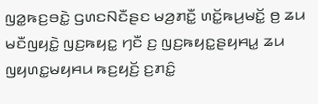ꤜꤤ꤭ꤒꤢ꤬ꤋꤢꤧ꤭ ꤞꤛꤢꤡꤢꤪꤔꤢ ꤗꤤ꤬ꤊꤢꤪ꤭ ꤛꤢꤩ꤭ꤒꤣ꤬ꤗꤢꤩ꤭ ꤥ꤬ ꤘꤣ ꤗꤢꤪꤜꤟꤢꤧ꤭ ꤜꤢ꤬ꤒꤟꤢ꤭ ꤚꤢꤪ ꤢ꤬ ꤜꤢ꤬ꤒꤟꤢ꤭ꤔꤟꤌꤣ꤭ ꤘꤣ ꤜꤟꤛꤢ꤭ꤗꤟꤌꤣ ꤒꤢ꤬ꤟꤢꤩ꤬ ꤢ꤬ꤊꤢꤨ꤭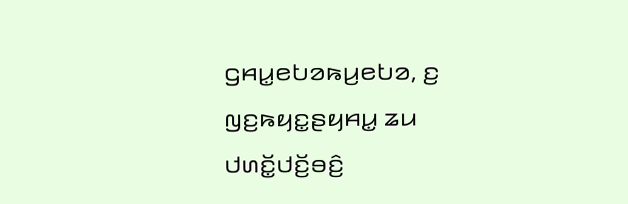ꤞꤌꤣ꤭ꤕꤝꤤꤒꤣ꤬ꤕꤝꤤ, ꤢ꤬ ꤜꤢ꤬ꤒꤟꤢ꤭ꤔꤟꤌꤣ꤭ ꤘꤣ ꤓꤛꤢꤩ꤭ꤓꤢꤩ꤬ꤋꤢꤨ꤬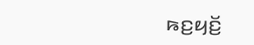ꤒꤢ꤬ꤟꤢꤩ꤬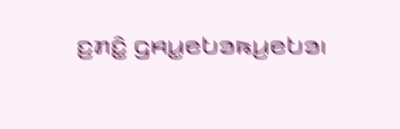ꤢ꤬ꤊꤢꤨ꤭ ꤞꤌꤣ꤭ꤕꤝꤤꤒꤣ꤬ꤕꤝꤤ꤯